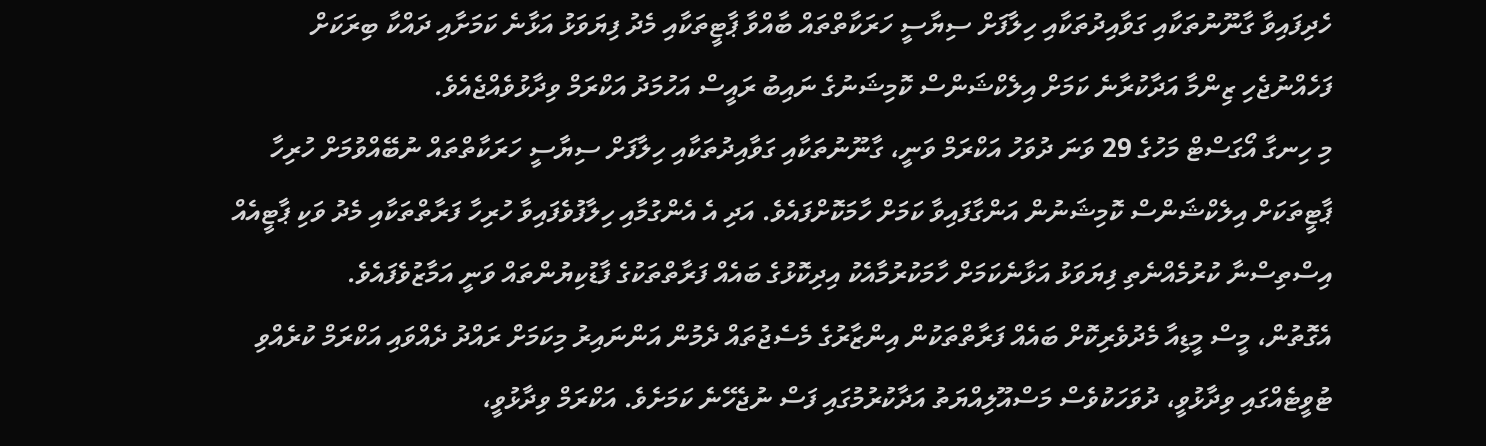ހެދިފައިވާ ގާނޫނުތަކާއި ގަވާއިދުތަކާއި ހިލާފަށް ސިޔާސީ ހަރަކާތްތައް ބާއްވާ ޕާޓީތަކާއި މެދު ފިޔަވަޅު އަޅާނެ ކަމަށާއި ދައްކާ ބިރަކަށް ފަހެއްނުޖެހި ޒިންމާ އަދާކުރާނެ ކަމަށް އިލެކްޝަންސް ކޮމިޝަނުގެ ނައިބު ރައީސް އަހުމަދު އަކްރަމް ވިދާޅުވެއްޖެއެވެ.
މި ހިނގާ އޯގަސްޓް މަހުގެ 29 ވަނަ ދުވަހު އަކްރަމް ވަނީ، ގާނޫނުތަކާއި ގަވާއިދުތަކާއި ހިލާފަށް ސިޔާސީ ހަރަކާތްތައް ނުބޭއްވުމަށް ހުރިހާ ޕާޓީތަކަށް އިލެކްޝަންސް ކޮމިޝަނުން އަންގާފައިވާ ކަމަށް ހާމަކޮށްފައެވެ. އަދި އެ އެންގުމާއި ހިލާފުވެފައިވާ ހުރިހާ ފަރާތްތަކާއި މެދު ވަކި ޕާޓީއެއް އިސްތިސްނާ ކުރުމެއްނެތި ފިޔަވަޅު އަޅާނެކަމަށް ހާމަކުރުމާއެކު އިދިކޮޅުގެ ބައެއް ފަރާތްތަކުގެ ފާޑުކިޔުންތައް ވަނީ އަމާޒުވެފައެވެ.
އެގޮތުން، މީސް މީޑިއާ މެދުވެރިކޮށް ބައެއް ފަރާތްތަކުން އިންޒާރުގެ މެސެޖުތައް ދެމުން އަންނައިރު މިކަމަށް ރައްދު ދެއްވައި އަކްރަމް ކުރެއްވި ޓުވީޓެއްގައި ވިދާޅުވީ، ދުވަހަކުވެސް މަސްއޫލިއްޔަތު އަދާކުރުމުގައި ފަސް ނުޖެހޭނެ ކަމަށެވެ. އަކްރަމް ވިދާޅުވީ،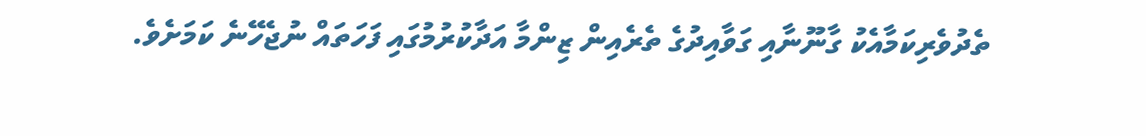ތެދުވެރިކަމާއެކު ގާނޫނާއި ގަވާއިދުގެ ތެރެއިން ޒިންމާ އަދާކުރުމުގައި ފަހަތައް ނުޖެހޭނެ ކަމަށެވެ.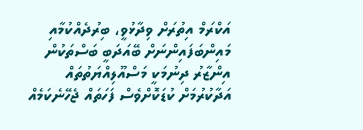އަކްރަމް އިތުރަށް ވިދާޅުވީ، ބިރުދެއްކުމާއި މައިންބަފައިންނަށް ބޭއަދަބީ ބަސްތަކުން އިންޒާރު ދިނުމަކީ މަސްއޫލިއްޔަތުތައް އަދާކުރުމަށް ކުޑަކޮށްވެސް ފަހަތައް ޖެހޭނެކަމެއް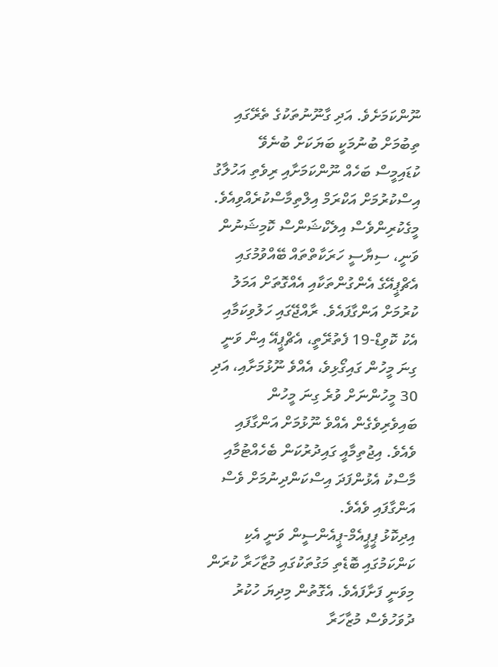ނޫންކަމަށެވެ. އަދި ގާނޫނުތަކުގެ ތެރޭގައި ތިބުމަށް ބުނުމަކީ ބަޔަކަށް ބުނެވޭ ކުޑައިމީސް ބަހެއް ނޫންކަމަށާއި ރިވެތި އަހުލާގު އިސްކުރުމަށް އަކްރަމް އިލްތިމާސްކުރެއްވިއެވެ.
މީގެކުރިންވެސް އިލެކްޝަންސް ކޮމިޝަނުން ވަނީ، ސިޔާސީ ހަރަކާތްތައް ބޭއްވުމުގައި އެޗްޕީއޭގެ އެންގުންތަކާއި އެއްގޮތަށް އަމަލު ކުރުމަށް އަންގާފައެވެ. ރާއްޖޭގައި ހަލުވިކަމާއި އެކު ކޮވިޑް-19 ފެތުރޭތީ، އެޗްޕީއޭ އިން ވަނީ ގިނަ މީހުން ގައިގޯޅިވެ، އެއްވެ ނޫޅުމަށާއި، އަދި 30 މީހުންނަށް ވުރެ ގިނަ މީހުން ބައިވެރިވެގެން އެއްވެ ނޫޅުމަށް އަންގާފައި ވެއެވެ. އިޖުތިމާއީ ގައިދުރުކަން ބެހެއްޓުމާއި މާސްކު އެޅުންފަދަ އިސްކަންދިނުމަށް ވެސް އަންގާފައި ވެއެވެ.
އިދިކޮޅު ޕީޕީއެމް-ޕީއެންސީން ވަނީ އެކި ކަންކަމުގައި ބޮޑެތި މަގުތަކުގައި މުޒާހަރާ ކުރަން މިވަނީ ފަށާފައެވެ. އެގޮތުން މިދިޔަ ހުކުރު ދުވަހުވެސް މުޒާހަރާ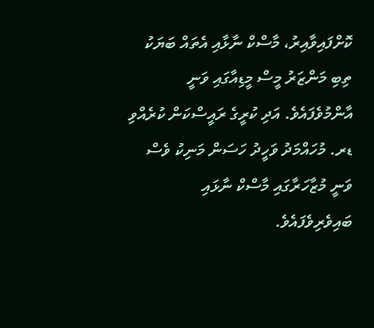ކޮށްފައިވާއިރު، މާސްކް ނާޅާއި އެތައް ބަޔަކު ތިބި މަންޒަރު މީސް މީޑިއާގައި ވަނީ އާންމުވެފައެވެ. އަދި ކުރީގެ ރައީސްކަން ކުރެއްވި ޑރ. މުހައްމަދު ވަހީދު ހަސަން މަނިކު ވެސް ވަނީ މުޒާހަރާގައި މާސްކް ނާޅައި ބައިވެރިވެފައެވެ.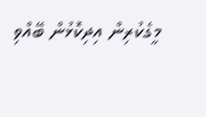މީގެކުރިން އިދިކޮޅުން ބޭއްވި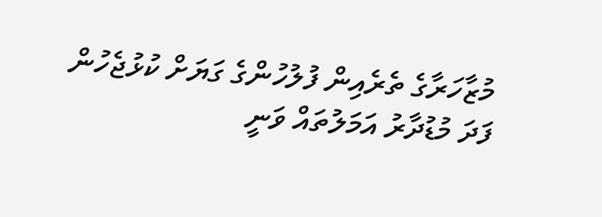މުޒާހަރާގެ ތެރެއިން ފުލުހުންގެ ގަޔަށް ކުޅުޖެހުން ފަދަ މުޑުދާރު އަމަލުތައް ވަނީ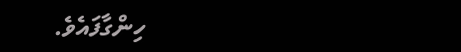ހިންގާފައެވެ.